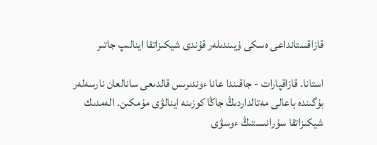قازاقستانداعى ەسكى ۇيىندىلەر قۇندى شيكىزاتقا اينالىپ جاتىر

استانا. قازاقپارات - جاقىندا عانا ءوندىرىس قالدىعى سانالعان نارسەلەر بۇگىندە باعالى مەتالداردىڭ جاڭا كوزىنە اينالۋى مۇمكىن. الەمدىك شيكىزاتقا سۇرانىستىڭ ءوسۋى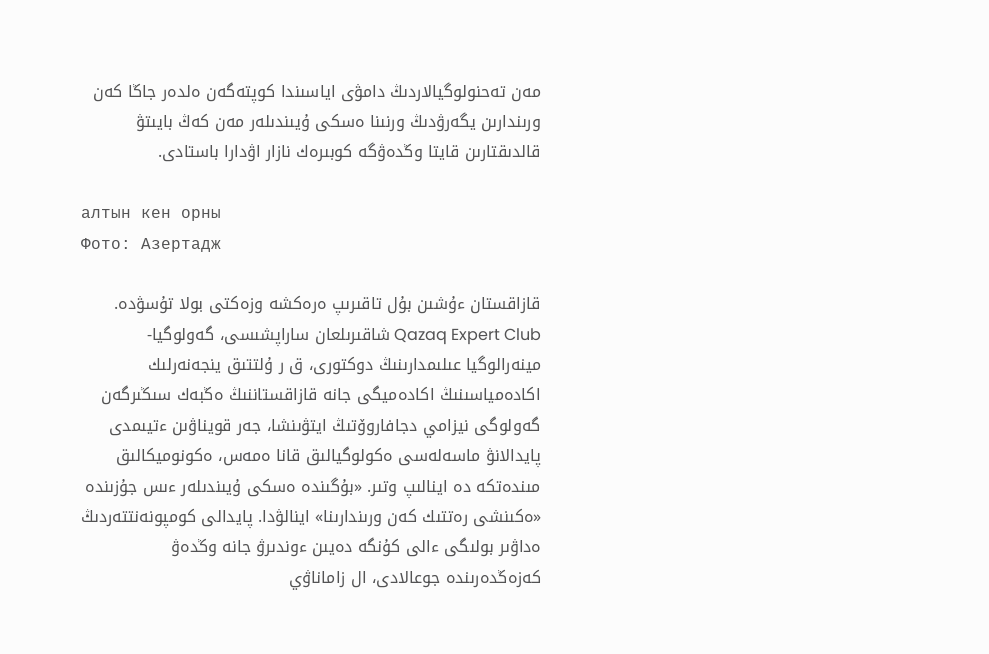مەن تەحنولوگيالاردىڭ دامۋى اياسىندا كوپتەگەن ەلدەر جاڭا كەن ورىندارىن يگەرۋدىڭ ورنىنا ەسكى ۇيىندىلەر مەن كەڭ بايىتۋ قالدىقتارىن قايتا وڭدەۋگە كوبىرەك نازار اۋدارا باستادى.

алтын кен орны
Фото: Азертадж

قازاقستان ءۇشىن بۇل تاقىرىپ ەرەكشە وزەكتى بولا تۇسۋدە. Qazaq Expert Club شاقىرىلعان ساراپشىسى، گەولوگيا-مينەرالوگيا عىلىمدارىنىڭ دوكتورى، ق ر ۇلتتىق ينجەنەرلىك اكادەمياسىنىڭ اكادەميگى جانە قازاقستاننىڭ ەڭبەك سىڭىرگەن گەولوگى نيزامي دجافاروۆتىڭ ايتۋىنشا، جەر قويناۋىن ءتيىمدى پايدالانۋ ماسەلەسى ەكولوگيالىق قانا ەمەس، ەكونوميكالىق مىندەتكە دە اينالىپ وتىر. «بۇگىندە ەسكى ۇيىندىلەر ءىس جۇزىندە «ەكىنشى رەتتىك كەن ورىندارىنا» اينالۋدا. پايدالى كومپونەنتتەردىڭ ەداۋىر بولىگى ءالى كۇنگە دەيىن ءوندىرۋ جانە وڭدەۋ كەزەڭدەرىندە جوعالادى، ال زاماناۋي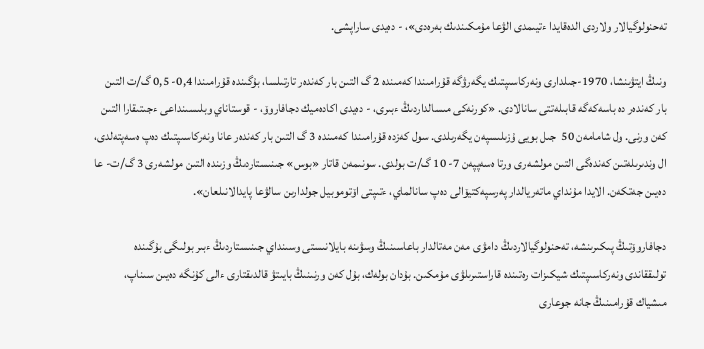تەحنولوگيالار ولاردى الدەقايدا ءتيىمدى الۋعا مۇمكىندىك بەرەدى»، - دەيدى ساراپشى.

ونىڭ ايتۋىنشا، 1970-جىلدارى ونەركاسىپتىك يگەرۋگە قۇرامىندا كەمىندە 2 گ التىن بار كەندەر تارتىلسا، بۇگىندە قۇرامىندا 0,4- 0,5 گ/ت التىن بار كەندەر دە باسەكەگە قابىلەتتى سانالادى. «كورنەكى مىسالداردىڭ ءبىرى، - دەيدى اكادەميك دجافاروۆ، - قوستاناي وبلىسىنداعى ءجىتىقارا التىن كەن ورنى. ول شامامەن 50  جىل بويى ۇزىلىسپەن يگەرىلدى. سول كەزدە قۇرامىندا كەمىندە 3 گ التىن بار كەندەر عانا ونەركاسىپتىك دەپ ەسەپتەلدى، ال وندىرىلەتىن كەندەگى التىن مولشەرى ورتا ەسەپپەن 7- 10 گ/ت بولدى. سونىمەن قاتار «بوس» جىنىستاردىڭ وزىندە التىن مولشەرى 3 گ/ت- عا دەيىن جەتكەن. الايدا مۇنداي ماتەريالدار پەرسپەكتيۆالى دەپ سانالماي، ءتىپتى اۆتوموبيل جولدارىن سالۋعا پايدالانىلعان».

دجافاروۆتىڭ پىكىرىنشە، تەحنولوگيالاردىڭ دامۋى مەن مەتالدار باعاسىنىڭ وسۋىنە بايلانىستى وسىنداي جىنىستاردىڭ ءبىر بولىگى بۇگىندە تولىققاندى ونەركاسىپتىك شيكىزات رەتىندە قاراستىرىلۋى مۇمكىن. بۇدان بولەك، بۇل كەن ورنىنىڭ بايىتۋ قالدىقتارى ءالى كۇنگە دەيىن سىناپ، مىشياك قۇرامىنىڭ جانە جوعارى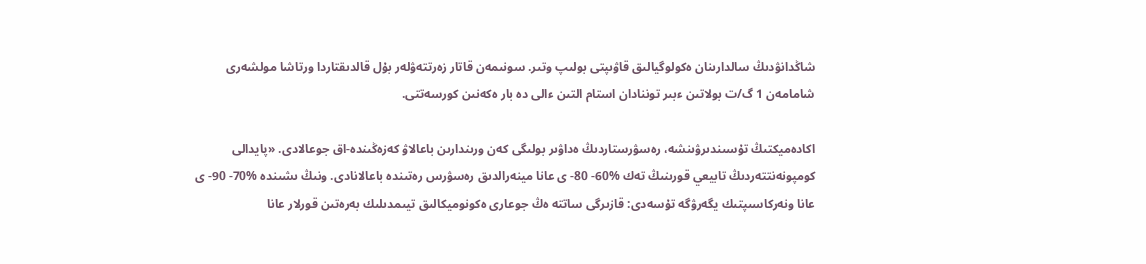شاڭدانۋدىڭ سالدارىنان ەكولوگيالىق قاۋىپتى بولىپ وتىر. سونىمەن قاتار زەرتتەۋلەر بۇل قالدىقتاردا ورتاشا مولشەرى شامامەن 1 گ/ت بولاتىن ءبىر توننادان استام التىن ءالى دە بار ەكەنىن كورسەتتى.

اكادەميكتىڭ تۇسىندىرۋىنشە، رەسۋرستاردىڭ ەداۋىر بولىگى كەن ورىندارىن باعالاۋ كەزەڭىندە-اق جوعالادى. «پايدالى كومپونەنتتەردىڭ تابيعي قورىنىڭ تەك %60- 80- ى عانا مينەرالدىق رەسۋرس رەتىندە باعالانادى. ونىڭ ىشىندە %70- 90- ى عانا ونەركاسىپتىك يگەرۋگە تۇسەدى: قازىرگى ساتتە ەڭ جوعارى ەكونوميكالىق تيىمدىلىك بەرەتىن قورلار عانا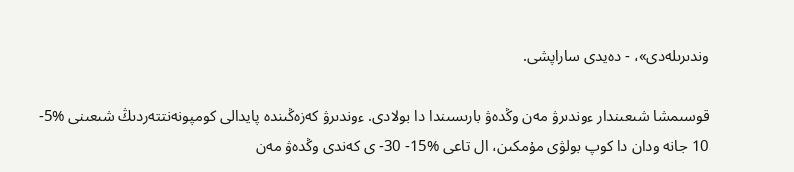وندىرىلەدى»، - دەيدى ساراپشى.

قوسىمشا شىعىندار ءوندىرۋ مەن وڭدەۋ بارىسىندا دا بولادى. ءوندىرۋ كەزەڭىندە پايدالى كومپونەنتتەردىڭ شىعىنى %5- 10 جانە ودان دا كوپ بولۋى مۇمكىن، ال تاعى %15- 30- ى كەندى وڭدەۋ مەن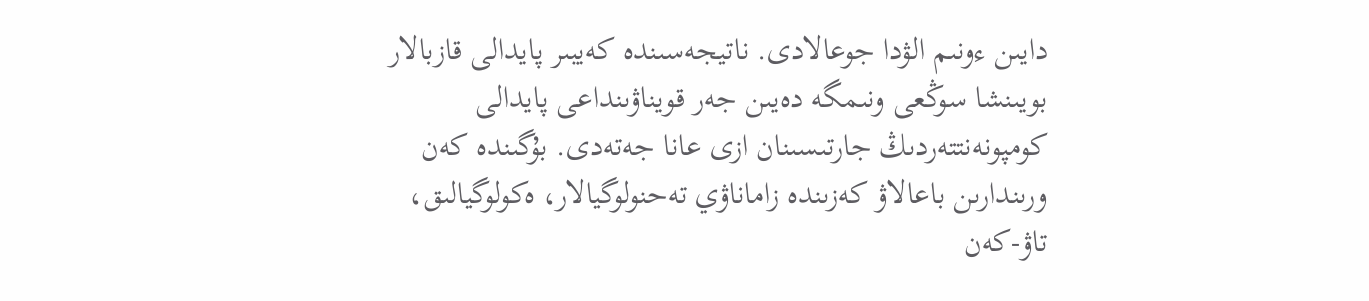دايىن ءونىم الۋدا جوعالادى. ناتيجەسىندە كەيبىر پايدالى قازبالار بويىنشا سوڭعى ونىمگە دەيىن جەر قويناۋىنداعى پايدالى كومپونەنتتەردىڭ جارتىسىنان ازى عانا جەتەدى. بۇگىندە كەن ورىندارىن باعالاۋ كەزىندە زاماناۋي تەحنولوگيالار، ەكولوگيالىق، تاۋ-كەن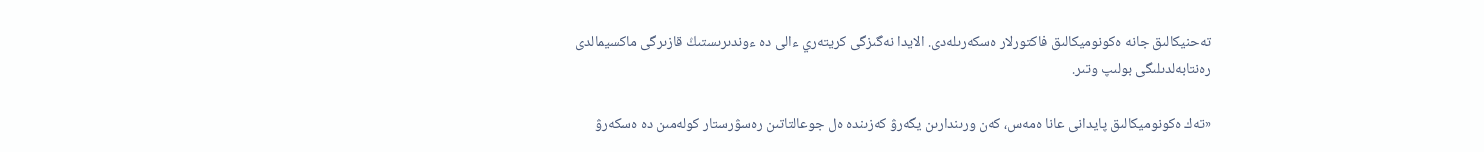تەحنيكالىق جانە ەكونوميكالىق فاكتورلار ەسكەرىلەدى. الايدا نەگىزگى كريتەري ءالى دە ءوندىرىستىڭ قازىرگى ماكسيمالدى رەنتابەلدىلىگى بولىپ وتىر.

«تەك ەكونوميكالىق پايدانى عانا ەمەس، كەن ورىندارىن يگەرۋ كەزىندە ەل جوعالتاتىن رەسۋرستار كولەمىن دە ەسكەرۋ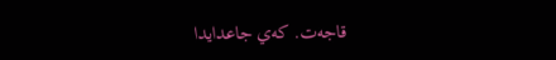قاجەت. كەي جاعدايدا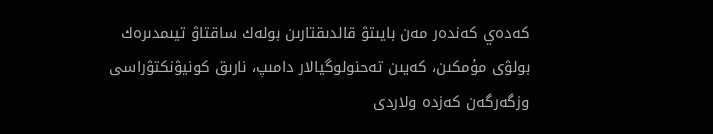كەدەي كەندەر مەن بايىتۋ قالدىقتارىن بولەك ساقتاۋ تيىمدىرەك بولۋى مۇمكىن، كەيىن تەحنولوگيالار دامىپ، نارىق كونيۋنكتۋراسى وزگەرگەن كەزدە ولاردى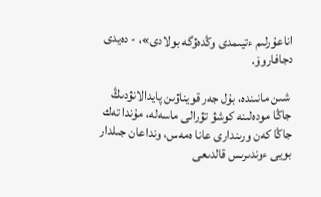اناعۇرلىم ءتيىمدى وڭدەۋگە بولادى»، - دەيدى دجافاروۆ.

 شىن مانىندە، بۇل جەر قويناۋىن پايدالانۋدىڭ جاڭا مودەلىنە كوشۋ تۋرالى ماسەلە، مۇندا تەك جاڭا كەن ورىندارى عانا ەمەس، ونداعان جىلدار بويى ءوندىرىس قالدىعى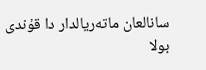سانالعان ماتەريالدار دا قۇندى بولا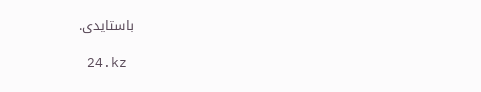باستايدى.

 24.kz